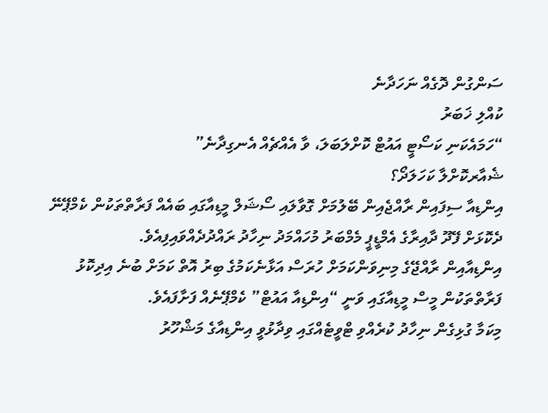ސަންގުން ދޮގެއް ނަހަދާނެ
ކުއްލި ޚަބަރު
“ހަމައެކަނި ކަސޯޓީ އައުޓް ކޮށްލަބަލަ، ވާ އެއްޗެއް އެނގިދާނެ”
ޝެއާރކޮށްލާ ކަހަލަދޯ؟
އިންޑިއާ ސިފައިން ރާއްޖެއިން ބޭލުމަށް ގޮވާލައި ސޯޝަލް މީޑިއާގައި ބައެއް ފަރާތްތަކުން ކެމްޕޭނޭ ދެކޮޅަށް ފޭދޫ ދާއިރާގެ އެމްޑީޕީ މެމްބަރު މުހައްމަދު ނިހާދު ރައްދުދެއްވައިފިއެވެ.
އިންޑިއާއިން ރާއްޖޭގެ މިނިވަންކަމަށް ހުރަސް އަޅާނެކަމުގެ ބިރު އޮތް ކަމަށް ބުނެ އިދިކޮޅު ފަރާތްތަކުން މީސް މީޑިއާގައި ވަނީ “އިންޑިއާ އައުޓް” ކެމްޕޭނެއް ފަށާފައެވެ.
މިކަމާ ގުޅިގެން ނިހާދު ކުރެއްވި ޓްވީޓެއްގައި ވިދާޅުވީ އިންޑިއާގެ މަޝްހޫރު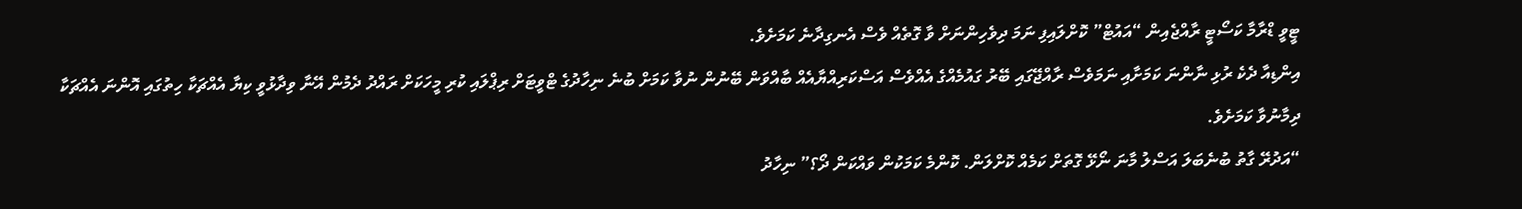ޓީވީ ޑްރާމާ ކަސޯޓީ ރާއްޖެއިން “އައުޓް” ކޮށްލައިފި ނަމަ ދިވެހިންނަށް ވާ ގޮތެއް ވެސް އެނގިދާނެ ކަމަށެވެ.
އިންޑިއާ ދެކެ ރުޅި ނާންނަ ކަމަށާއި ނަމަވެސް ރާއްޖޭގައި ބޭރު ގައުމެއްގެ އެއްވެސް އަސްކަރިއްޔާއެއް ބާއްވަން ބޭނުން ނުވާ ކަމަށް ބުނެ ނިހާދުގެ ޓްވީޓަށް ރިޕްލައި ކުރި މީހަކަށް ރައްދު ދެމުން އޭނާ ވިދާޅުވީ ކިޔާ އެއްޗަކާ ހިތުގައި އޮންނަ އެއްޗަކާ ދިމާނުވާ ކަމަށެވެ.
“އަދުރޭ ގާތު ބުނެބަލަ އަސްލު މާނަ ނޯޅޭ ގޮތަށް ކަމެއް ކޮށްލަން. ކޮންމެ ކަމަކުން ވައްކަން ދޯ؟” ނިހާދު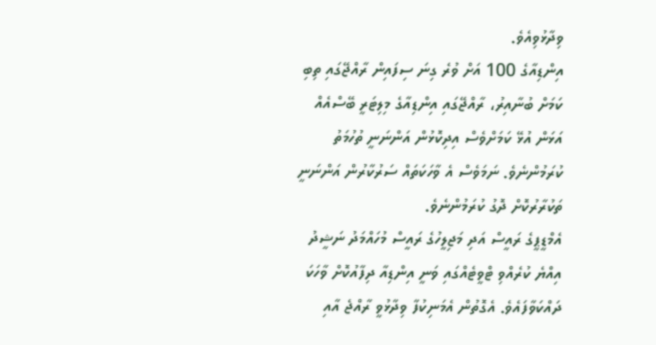ވިދާޅުވިއެވެ.
އިންޑިއާގެ 100 އަށް ވުރެ ގިނަ ސިފައިން ރާއްޖޭގައި ތިބި ކަމަށް ބުނާއިރު، ރާއްޖޭގައި އިންޑިއާގެ މިލިޓަރީ ބޭސްއެއް އަޅަން އުޅޭ ކަމަށްވެސް އިދިކޮޅުން އަންނަނީ ތުހުމަތު ކުރަމުންނެވެ. ނަމަވެސް އެ ވާހަކަތައް ސަރުކާރުން އަންނަނީ ތަކުރާރުކޮށް ދޮގު ކުރަމުންނެވެ.
އެމްޑީޕީގެ ރައީސް އަދި މަޖިލީހުގެ ރައީސް މުހައްމަދު ނަޝީދު އިއްޔެ ކުރެއްވި ޓްވީޓެއްގައި ވަނީ އިންޑިއާ ދިފާއުކޮށް ވާހަކަ ދައްކަވާފައެވެ. އެގޮތުން އެމަނިކުފާ ވިދާޅުވީ ރާއްޖެ އާއި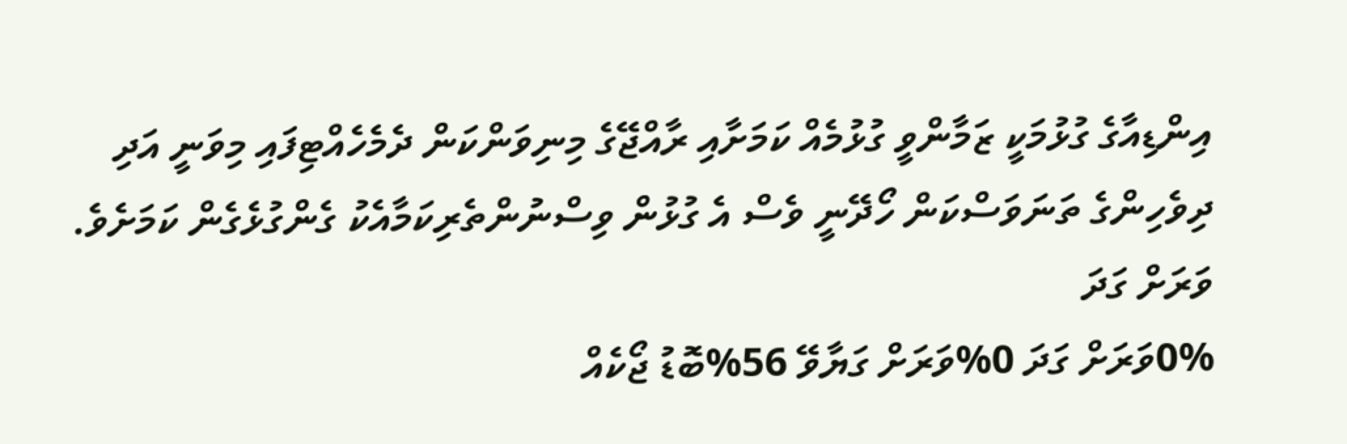އިންޑިއާގެ ގުޅުމަކީ ޒަމާންވީ ގުޅުމެއް ކަމަށާއި ރާއްޖޭގެ މިނިވަންކަން ދެމެހެއްޓިފައި މިވަނީ އަދި ދިވެހިންގެ ތަނަވަސްކަން ހޯދޭނީ ވެސް އެ ގުޅުން ވިސްނުންތެރިކަމާއެކު ގެންގުޅެގެން ކަމަށެވެ.
ވަރަށް ގަދަ
0%ވަރަށް ގަދަ 0%ވަރަށް ގަޔާވޭ 56%ބޮޑު ޖޯކެއް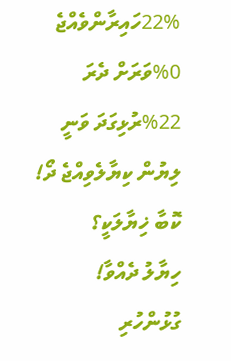22%ހައިރާންވެއްޖެ 0%ވަރަށް ދެރަ 22%ރުޅިގަދަ ވަނީ
ލިޔުން ކިޔާލެވިއްޖެ ދޯ! ކޮބާ ޚިޔާލަކީ؟
ހިޔާލު ދެއްވާ!
ގުޅުންހުރި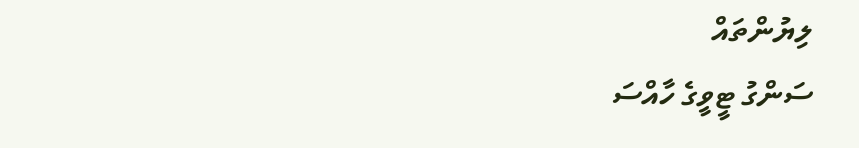ލިޔުންތައް
ސަންގު ޓީވީގެ ހާއްސަ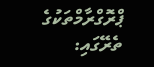ޕްރޮގްރާމްތަކުގެ ތެރޭގައި: